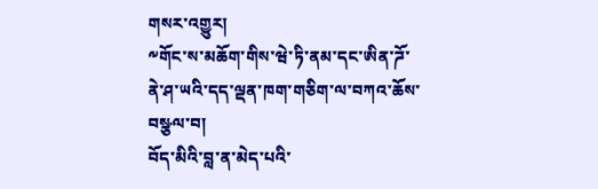གསར་འགྱུར།
༸གོང་ས་མཆོག་གིས་ཝེ་ཏི་ནམ་དང་ཨིན་ཌོ་ནེ་ཤ་ཡའི་དད་ལྡན་ཁག་གཅིག་ལ་བཀའ་ཆོས་བསྩལ་བ།
བོད་མིའི་བླ་ན་མེད་པའི་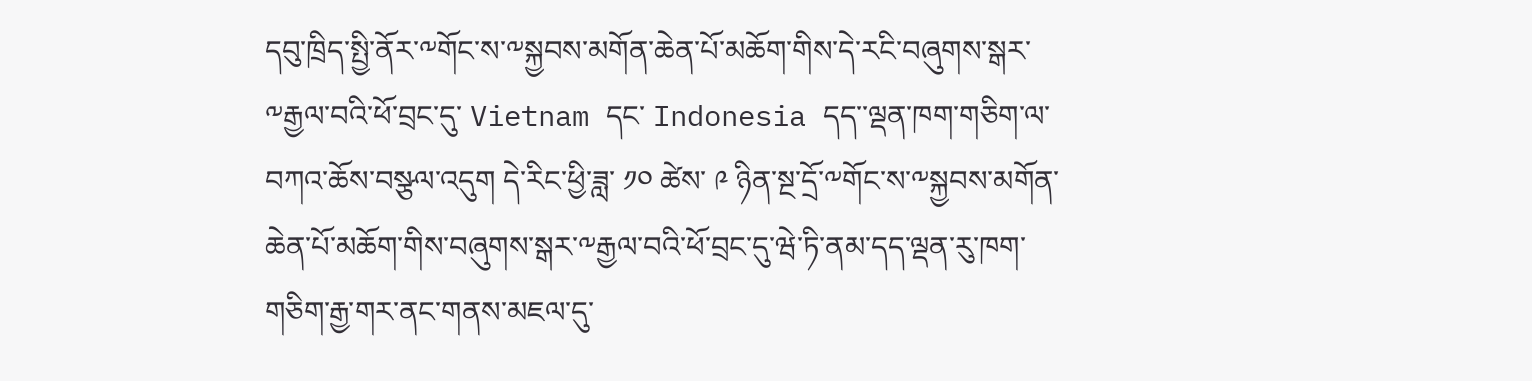དབུ་ཁྲིད་སྤྱི་ནོར་༸གོང་ས་༸སྐྱབས་མགོན་ཆེན་པོ་མཆོག་གིས་དེ་རངི་བཞུགས་སྒར་༸རྒྱལ་བའི་ཕོ་བྲང་དུ་ Vietnam དང་ Indonesia དད་་ལྡན་ཁག་གཅིག་ལ་བཀའ་ཆོས་བསྩལ་འདུག དེ་རིང་ཕྱི་ཟླ་ ༡༠ ཚེས་ ༩ ཉིན་སྔ་དྲོ་༸གོང་ས་༸སྐྱབས་མགོན་ཆེན་པོ་མཆོག་གིས་བཞུགས་སྒར་༸རྒྱལ་བའི་ཕོ་བྲང་དུ་ཝེ་ཏི་ནམ་དད་ལྡན་རུ་ཁག་གཅིག་རྒྱ་གར་ནང་གནས་མཇལ་དུ་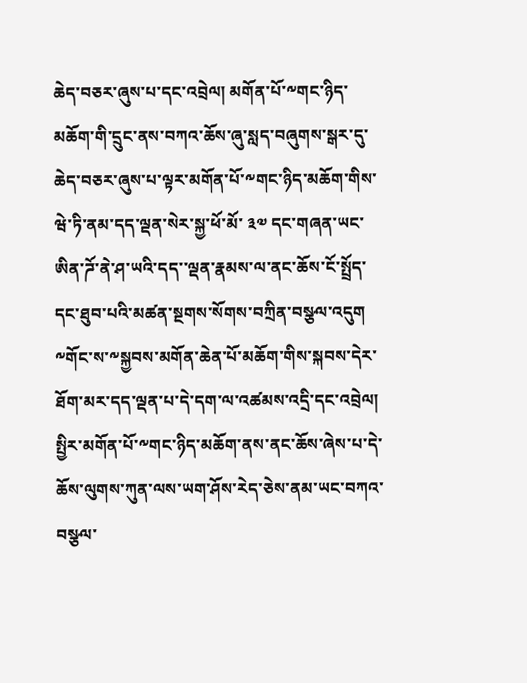ཆེད་བཅར་ཞུས་པ་དང་འབྲེལ། མགོན་པོ་༸གང་ཉིད་མཆོག་གི་དྲུང་ནས་བཀའ་ཆོས་ཞུ་སླད་བཞུགས་སྒར་དུ་ཆེད་བཅར་ཞུས་པ་ལྟར་མགོན་པོ་༸གང་ཉིད་མཆོག་གིས་ཝེ་ཏི་ནམ་དད་ལྡན་སེར་སྐྱ་ཕོ་མོ་ ༣༧ དང་གཞན་ཡང་ཨིན་ཌོ་ནེ་ཤ་ཡའི་དད་་ལྡན་རྣམས་ལ་ནང་ཆོས་ངོ་སྤྲོད་དང་ཐུབ་པའི་མཚན་སྔགས་སོགས་བཀྲིན་བསྩལ་འདུག ༸གོང་ས་༸སྐྱབས་མགོན་ཆེན་པོ་མཆོག་གིས་སྐབས་དེར་ཐོག་མར་དད་ལྡན་པ་དེ་དག་ལ་འཚམས་འདྲི་དང་འབྲེལ། སྤྱིར་མགོན་པོ་༸གང་ཉིད་མཆོག་ནས་ནང་ཆོས་ཞེས་པ་དེ་ཆོས་ལུགས་ཀུན་ལས་ཡག་ཤོས་རེད་ཅེས་ནམ་ཡང་བཀའ་བསྩལ་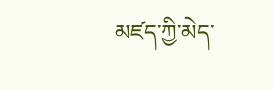མཛད་ཀྱི་མེད་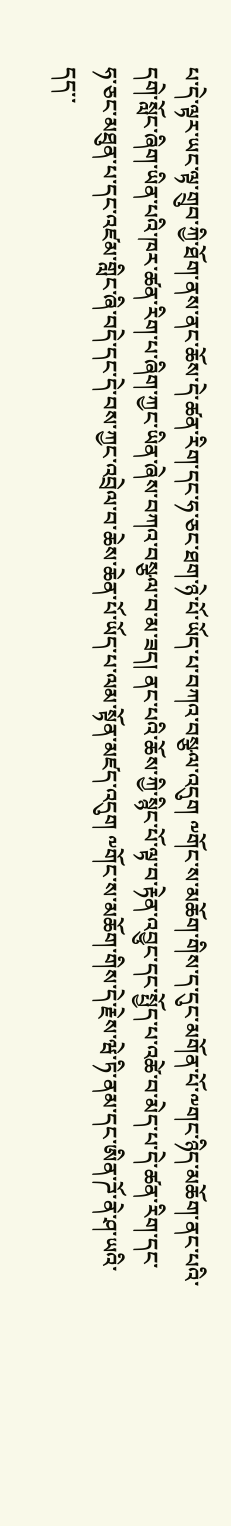པ་དེ་ལྟར་ཡང་ལྟ་གྲུབ་ཀྱི་ཐོག་ནས་ནང་ཆོས་དེ་ཚན་རིག་དང་ཧ་ཅང་ཐག་ཉེ་པོ་ཡོད་པ་བཀའ་བསྩལ་འདུག ༸གོང་ས་མཆོག་གིས་ད་དུང་མགོན་པོ་༸གང་ཉིད་མཆོག་ནང་པའི་དགེ་སློང་ཞིག་ཡིན་པའི་ཁར་ཚན་རིག་པ་ཞིག་ཀྱང་ཡིན་ཞེས་བཀའ་བསྩལ་བ་མ་ཟད། ནང་པའི་ཆོས་ཀྱི་སྙིང་པོ་ལྟ་བ་རྟེན་འབྱུང་དང་སྤྱོད་པ་འཚེ་བ་མེད་པ་དེ་ཚན་རིག་དང་ཧ་ཅང་མཐུན་པ་དང་འཛམ་གླིང་ཞི་བདེ་དང་དེ་བས་ཀྱང་འབྲེལ་བ་ཆེས་ཆེན་པོ་ཡོད་པ་ལམ་སྟོན་མཛད་འདུག ༸གོང་ས་མཆོག་གིས་དེ་རྗེས་ཝེ་ཏི་ནམ་དང་ཨིན་ཌོ་ནེ་ཤ་ཡའི་དད་་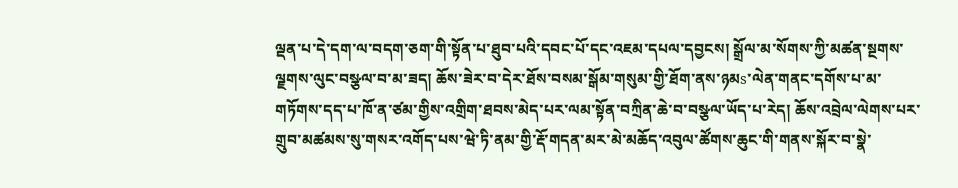ལྡན་པ་དེ་དག་ལ་བདག་ཅག་གི་སྟོན་པ་ཐུབ་པའི་དབང་པོ་དང་འཇམ་དཔལ་དབྱངས། སྒྲོལ་མ་སོགས་ཀྱི་མཚན་སྔགས་ལྗགས་ལུང་བསྩལ་བ་མ་ཟད། ཆོས་ཟེར་བ་དེར་ཐོས་བསམ་སྒོམ་གསུམ་གྱི་ཐོག་ནས་ཉམs་ལེན་གནང་དགོས་པ་མ་གཏོགས་དད་པ་ཁོ་ན་ཙམ་གྱིས་འགྲིག་ཐབས་མེད་པར་ལམ་སྟོན་བཀྲིན་ཆེ་བ་བསྩལ་ཡོད་པ་རེད། ཆོས་འབྲེལ་ལེགས་པར་གྲུབ་མཚམས་སུ་གསར་འགོད་པས་ཝེ་ཏི་ནམ་གྱི་རྡོ་གདན་མར་མེ་མཆོད་འབུལ་ཚོགས་ཆུང་གི་གནས་སྐོར་བ་སྣེ་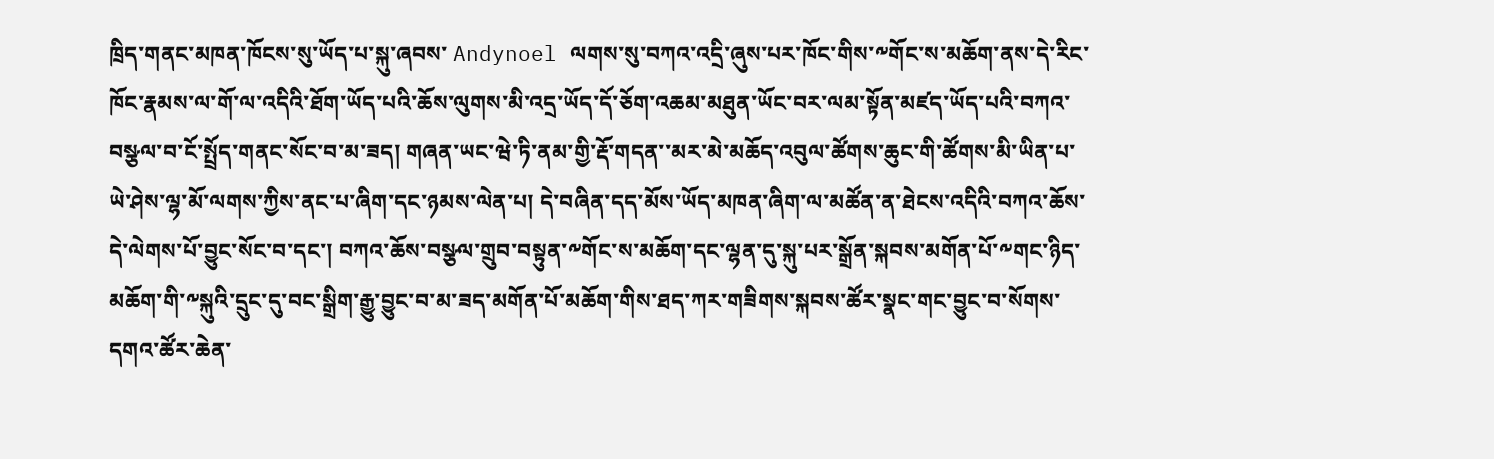ཁྲིད་གནང་མཁན་ཁོངས་སུ་ཡོད་པ་སྐུ་ཞབས་ Andynoel ལགས་སུ་བཀའ་འདྲི་ཞུས་པར་ཁོང་གིས་༸གོང་ས་མཆོག་ནས་དེ་རིང་ཁོང་རྣམས་ལ་གོ་ལ་འདིའི་ཐོག་ཡོད་པའི་ཆོས་ལུགས་མི་འདྲ་ཡོད་དོ་ཅོག་འཆམ་མཐུན་ཡོང་བར་ལམ་སྟོན་མཛད་ཡོད་པའི་བཀའ་བསྩལ་བ་ངོ་སྤྲོད་གནང་སོང་བ་མ་ཟད། གཞན་ཡང་ཝེ་ཏི་ནམ་གྱི་རྡོ་གདན་་མར་མེ་མཆོད་འབུལ་ཚོགས་ཆུང་གི་ཚོགས་མི་ཡིན་པ་ཡེ་ཤེས་ལྷ་མོ་ལགས་ཀྱིས་ནང་པ་ཞིག་དང་ཉམས་ལེན་པ། དེ་བཞིན་དད་མོས་ཡོད་མཁན་ཞིག་ལ་མཚོན་ན་ཐེངས་འདིའི་བཀའ་ཆོས་དེ་ལེགས་པོ་བྱུང་སོང་བ་དང་། བཀའ་ཆོས་བསྩལ་གྲུབ་བསྟུན་༸གོང་ས་མཆོག་དང་ལྷན་དུ་སྐུ་པར་སྒྲོན་སྐབས་མགོན་པོ་༸གང་ཉིད་མཆོག་གི་༸སྐུའི་དྲུང་དུ་བང་སྒྲིག་རྒྱུ་བྱུང་བ་མ་ཟད་མགོན་པོ་མཆོག་གིས་ཐད་ཀར་གཟིགས་སྐབས་ཚོར་སྣང་གང་བྱུང་བ་སོགས་དགའ་ཚོར་ཆེན་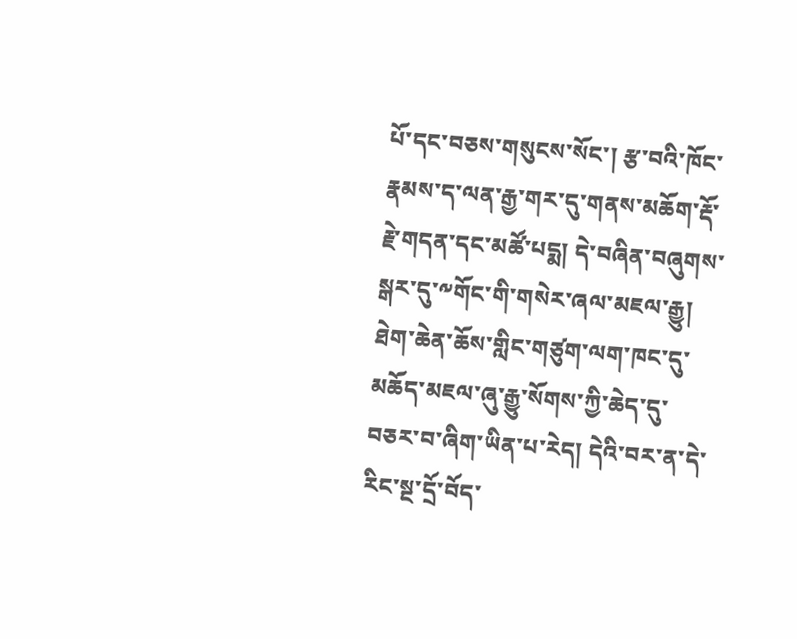པོ་དང་བཅས་གསུངས་སོང་། རྩ་བའི་ཁོང་རྣམས་ད་ལན་རྒྱ་གར་དུ་གནས་མཆོག་རྡོ་རྗེ་གདན་དང་མཚོ་པདྨ། དེ་བཞིན་བཞུགས་སྒར་དུ་༸གོང་གི་གསེར་ཞལ་མཇལ་རྒྱུ། ཐེག་ཆེན་ཆོས་གླིང་གཙུག་ལག་ཁང་དུ་མཆོད་མཇལ་ཞུ་རྒྱུ་སོགས་ཀྱི་ཆེད་དུ་བཅར་བ་ཞིག་ཡིན་པ་རེད། དེའི་བར་ན་དེ་རིང་སྔ་དྲོ་བོད་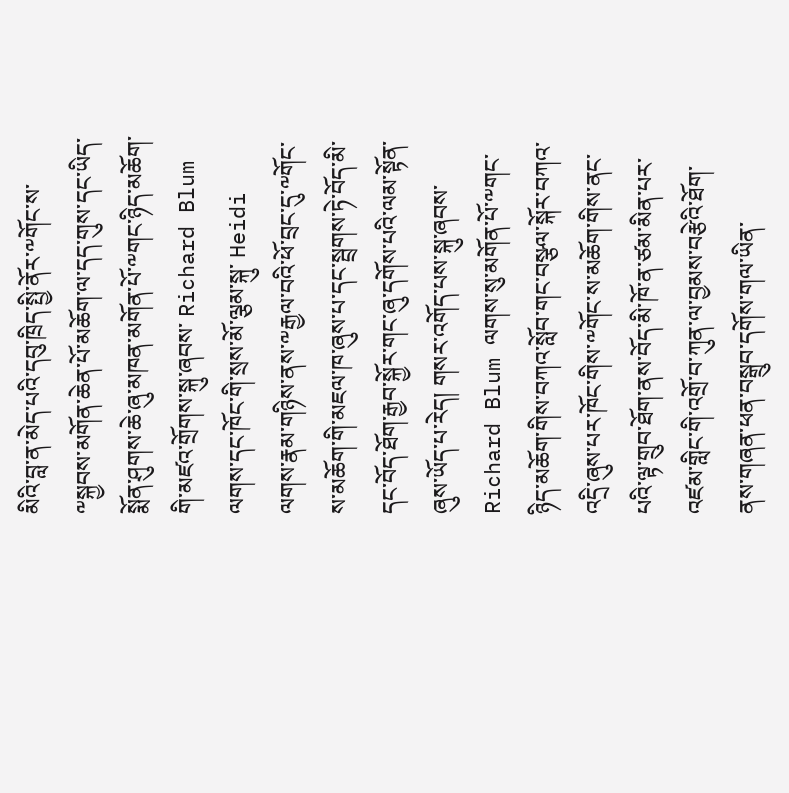མིའི་བླ་ན་མེད་པའི་དབུ་ཁྲིད་སྤྱི་ནོར་༸གོང་ས་༸སྐྱབས་མགོན་ཆེན་པོ་མཆོག་ལ་དད་གུས་དང་ཡིད་སྨོན་ཤུགས་ཆེ་ཞུ་མཁན་མགོན་པོ་༸གང་ཉིད་མཆོག་གི་མཛའ་གྲོགས་སྐུ་ཞབས་ Richard Blum ལགས་དང་ཁོང་གི་སྲས་མོ་ལྕམ་སྐུ་ Heidi ལགས་རྣམ་གཉིས་ནས་༸རྒྱལ་བའི་ཕོ་བྲང་དུ་༸གོང་ས་མཆོག་གི་མཇལ་ཁ་ཞུས་པ་དང་སྦྲགས་ཏེ་བོད་མི་དང་བོད་ཐོག་རྒྱབ་སྐྱོར་གང་ཞུ་དགོས་པའི་ལམ་སྟོན་ཞུས་ཡོད་པ་རེད། གསར་འགོད་པས་སྐུ་ཞབས་ Richard Blum ལགས་སུ་མགོན་པོ་༸གང་ཉིད་མཆོག་གིས་བཀའ་སློབ་གང་བསྩལ་སྐོར་བཀའ་འདྲི་ཞུས་པར་ཁོང་གིས་༸གོང་ས་མཆོག་གིས་ནང་པའི་ལྟ་གྲུབ་ཐོག་ནས་བོད་མི་ཁོ་ན་ཙམ་མིན་པར་འཛམ་གླིང་གི་འགྲོ་བ་ཀུན་ལ་བྱམས་བརྩེའི་ཐོག་ནས་གཞན་ཕན་བསྒྲུབ་དགོས་གལ་ཡིན་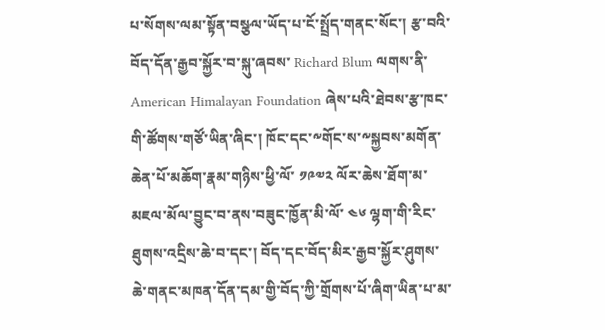པ་སོགས་ལམ་སྟོན་བསྩལ་ཡོད་པ་ངོ་སྤྲོད་གནང་སོང་། རྩ་བའི་བོད་དོན་རྒྱབ་སྐྱོར་བ་སྐུ་ཞབས་ Richard Blum ལགས་ནི་ American Himalayan Foundation ཞེས་པའི་ཐེབས་རྩ་ཁང་གི་ཚོགས་གཙོ་ཡིན་ཞིང་། ཁོང་དང་༸གོང་ས་༸སྐྱབས་མགོན་ཆེན་པོ་མཆོག་རྣམ་གཉིས་ཕྱི་ལོ་ ༡༩༧༢ ལོར་ཆེས་ཐོག་མ་མཇལ་མོལ་བྱུང་བ་ནས་བཟུང་ཁྱོན་མི་ལོ་ ༤༦ ལྷག་གི་རིང་ཐུགས་འདྲིས་ཆེ་བ་དང་། བོད་དང་བོད་མིར་རྒྱབ་སྐྱོར་ཤུགས་ཆེ་གནང་མཁན་དོན་དམ་གྱི་བོད་ཀྱི་གྲོགས་པོ་ཞིག་ཡིན་པ་མ་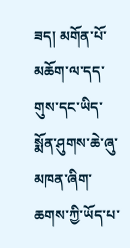ཟད། མགོན་པོ་མཆོག་ལ་དད་གུས་དང་ཡིད་སྨོན་ཤུགས་ཆེ་ཞུ་མཁན་ཞིག་ཆགས་ཀྱི་ཡོད་པ་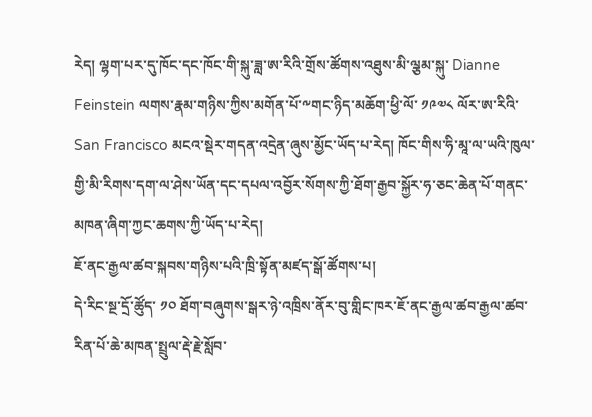རེད། ལྷག་པར་དུ་ཁོང་དང་ཁོང་གི་སྐུ་ཟླ་ཨ་རིའི་གྲོས་ཚོགས་འཐུས་མི་ལྕམ་སྐུ་ Dianne Feinstein ལགས་རྣམ་གཉིས་ཀྱིས་མགོན་པོ་༸གང་ཉིད་མཆོག་ཕྱི་ལོ་ ༡༩༧༨ ལོར་ཨ་རིའི་ San Francisco མངའ་སྡེར་གདན་འདྲེན་ཞུས་མྱོང་ཡོད་པ་རེད། ཁོང་གིས་ཧི་མཱ་ལ་ཡའི་ཁུལ་གྱི་མི་རིགས་དག་ལ་ཤེས་ཡོན་དང་དཔལ་འབྱོར་སོགས་ཀྱི་ཐོག་རྒྱབ་སྐྱོར་ཧ་ཅང་ཆེན་པོ་གནང་མཁན་ཞིག་ཀྱང་ཆགས་ཀྱི་ཡོད་པ་རེད།
ཇོ་ནང་རྒྱལ་ཚབ་སྐབས་གཉིས་པའི་ཁྲི་སྟོན་མཛད་སྒོ་ཚོགས་པ།
དེ་རིང་སྔ་དྲོ་ཚོུད་ ༡༠ ཐོག་བཞུགས་སྒར་ཉེ་འཁྲིས་ནོར་བུ་གླིང་ཁར་ཇོ་ནང་རྒྱལ་ཚབ་རྒྱལ་ཚབ་རིན་པོ་ཆེ་མཁན་སྤྲུལ་རྡེ་རྗེ་སློབ་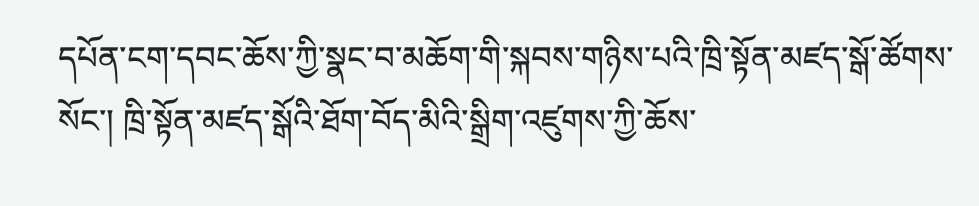དཔོན་ངག་དབང་ཆོས་ཀྱི་སྣང་བ་མཆོག་གི་སྐབས་གཉིས་པའི་ཁྲི་སྟོན་མཛད་སྒོ་ཚོགས་སོང་། ཁྲི་སྟོན་མཛད་སྒོའི་ཐོག་བོད་མིའི་སྒྲིག་འཛུགས་ཀྱི་ཆོས་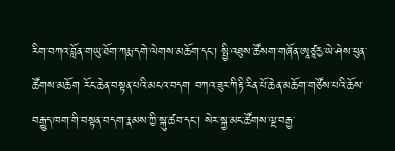རིག་བཀའ་བློན་གཡུ་ཐོག་ཀརྨ་དགེ་ལེགས་མཆོག་དང་། སྤྱི་འཐུས་ཚོསག་གཞོན་ཨཱཙཱརྱ་ཡེ་ཤེས་ཕུན་ཚོགས་མཆོག རོང་ཆེན་བསྟན་པའི་མངའ་བདག བཀའ་ཟུར་ཀིརྟི་རིན་པོ་ཆེན་མཆོག་གཙོས་པའི་ཆོས་བརྒྱུད་ཁག་གི་བསྟན་བདག་རྣམས་ཀྱི་སྐུ་ཚབ་དང་། སེར་སྐྱ་མང་ཚོགས་ལྔ་བརྒྱ་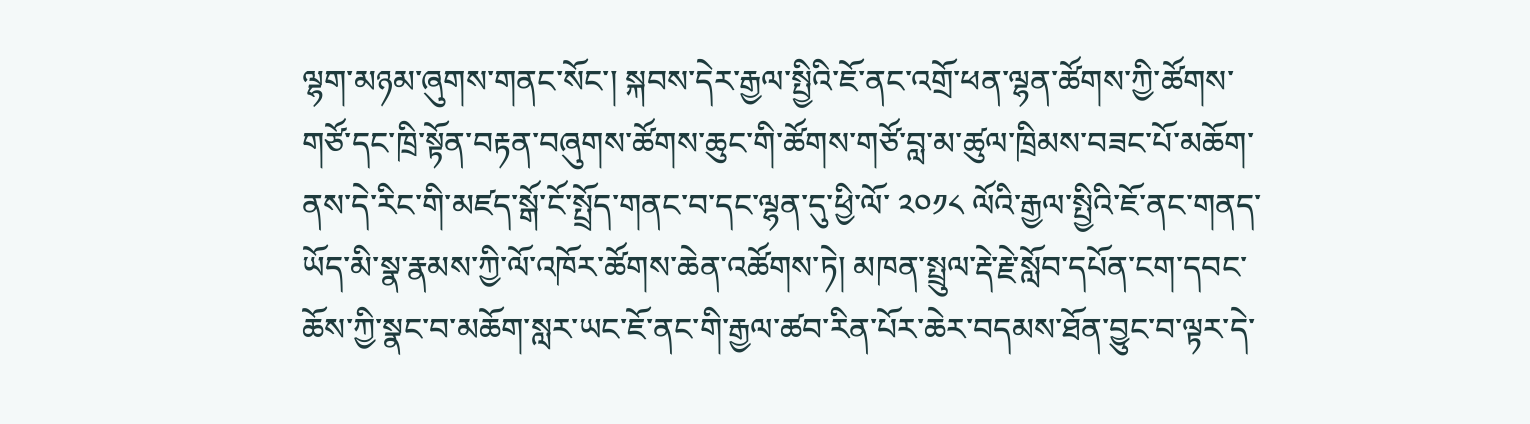ལྷག་མཉམ་ཞུགས་གནང་སོང་། སྐབས་དེར་རྒྱལ་སྤྱིའི་ཇོ་ནང་འགྲོ་ཕན་ལྷན་ཚོགས་ཀྱི་ཚོགས་གཙོ་དང་ཁྲི་སྟོན་བརྟན་བཞུགས་ཚོགས་ཆུང་གི་ཚོགས་གཙོ་བླ་མ་ཚུལ་ཁྲིམས་བཟང་པོ་མཆོག་ནས་དེ་རིང་གི་མཛད་སྒོ་ངོ་སྤྲོད་གནང་བ་དང་ལྷན་དུ་ཕྱི་ལོ་ ༢༠༡༨ ལོའི་རྒྱལ་སྤྱིའི་ཇོ་ནང་གནད་ཡོད་མི་སྣ་རྣམས་ཀྱི་ལོ་འཁོར་ཚོགས་ཆེན་འཚོགས་ཏེ། མཁན་སྤྲུལ་རྡེ་རྗེ་སློབ་དཔོན་ངག་དབང་ཆོས་ཀྱི་སྣང་བ་མཆོག་སླར་ཡང་ཇོ་ནང་གི་རྒྱལ་ཚབ་རིན་པོར་ཆེར་བདམས་ཐོན་བྱུང་བ་ལྟར་དེ་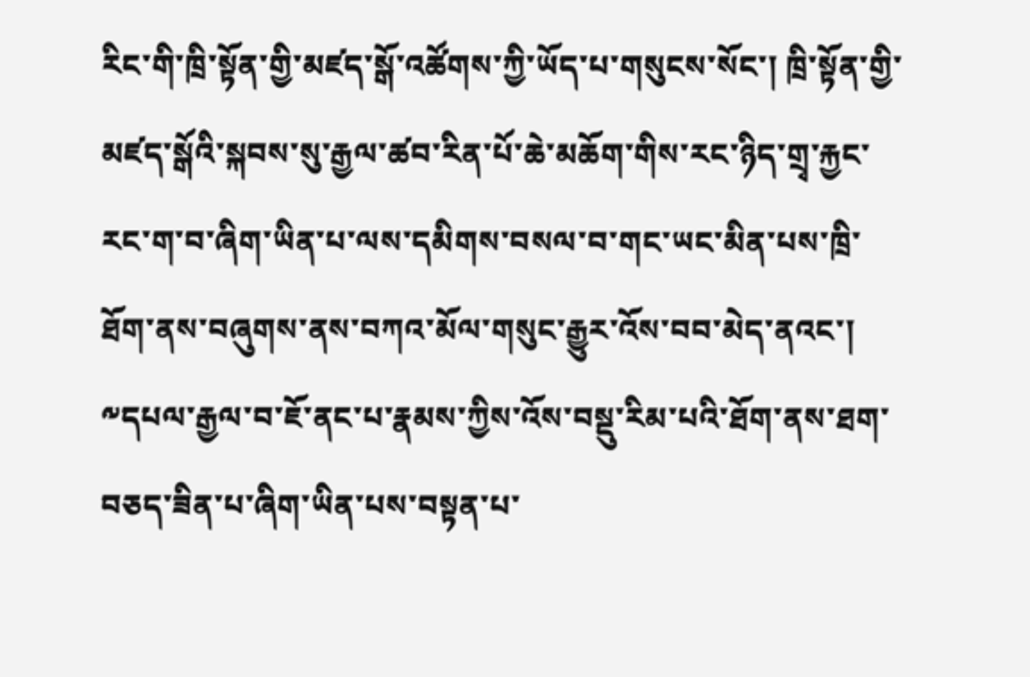རིང་གི་ཁྲི་སྟོན་གྱི་མཛད་སྒོ་འཚོགས་ཀྱི་ཡོད་པ་གསུངས་སོང་། ཁྲི་སྟོན་གྱི་མཛད་སྒོའི་སྐབས་སུ་རྒྱལ་ཚབ་རིན་པོ་ཆེ་མཆོག་གིས་རང་ཉིད་གྲྭ་རྐྱང་རང་ག་བ་ཞིག་ཡིན་པ་ལས་དམིགས་བསལ་བ་གང་ཡང་མིན་པས་ཁྲི་ཐོག་ནས་བཞུགས་ནས་བཀའ་མོལ་གསུང་རྒྱུར་འོས་བབ་མེད་ནའང་།  ༸དཔལ་རྒྱལ་བ་ཇོ་ནང་པ་རྣམས་ཀྱིས་འོས་བསྡུ་རིམ་པའི་ཐོག་ནས་ཐག་བཅད་ཟིན་པ་ཞིག་ཡིན་པས་བསྟན་པ་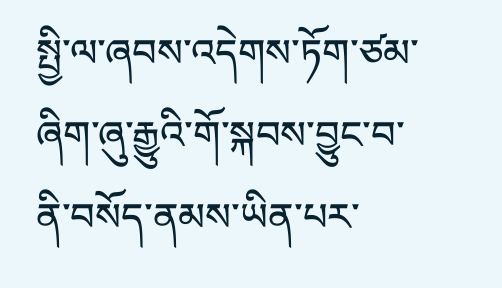སྤྱི་ལ་ཞབས་འདེགས་ཏོག་ཙམ་ཞིག་ཞུ་རྒྱུའི་གོ་སྐབས་བྱུང་བ་ནི་བསོད་ནམས་ཡིན་པར་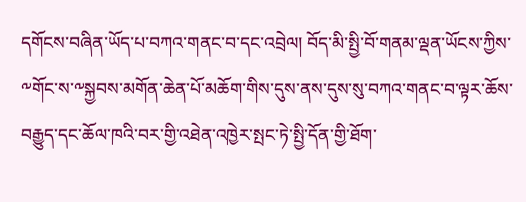དགོངས་བཞིན་ཡོད་པ་བཀའ་གནང་བ་དང་འབྲེལ། བོད་མི་སྤྱི་བོ་གནམ་ལྡན་ཡོངས་ཀྱིས་༸གོང་ས་༸སྐྱབས་མགོན་ཆེན་པོ་མཆོག་གིས་དུས་ནས་དུས་སུ་བཀའ་གནང་བ་ལྟར་ཆོས་བརྒྱུད་དང་ཆོལ་ཁའི་བར་གྱི་འཐེན་འཁྱེར་སྤང་ཏེ་སྤྱི་དོན་གྱི་ཐོག་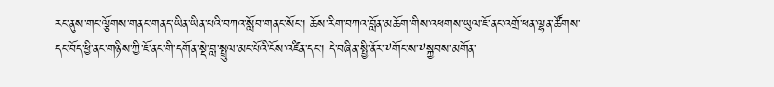རང་ནུས་གང་ལྕོགས་གནང་གནད་ཡིན་ཡིན་པའི་བཀའ་སློབ་གནང་སོང་། ཆོས་རིག་བཀའ་བློན་མཆོག་གིས་འཕགས་ཡུལ་ཇོ་ནང་འགྲོ་ཕན་ལྷན་ཚོགས་དང་བོད་ཕྱི་ནང་གཉིས་ཀྱི་ཇོ་ནང་གི་དགོན་སྡེ་བླ་སྤྲུལ་མང་པོའི་ངོས་འཛིན་དང་། དེ་བཞིན་སྤྱི་ནོར་༸གོང་ས་༸སྐྱབས་མགོན་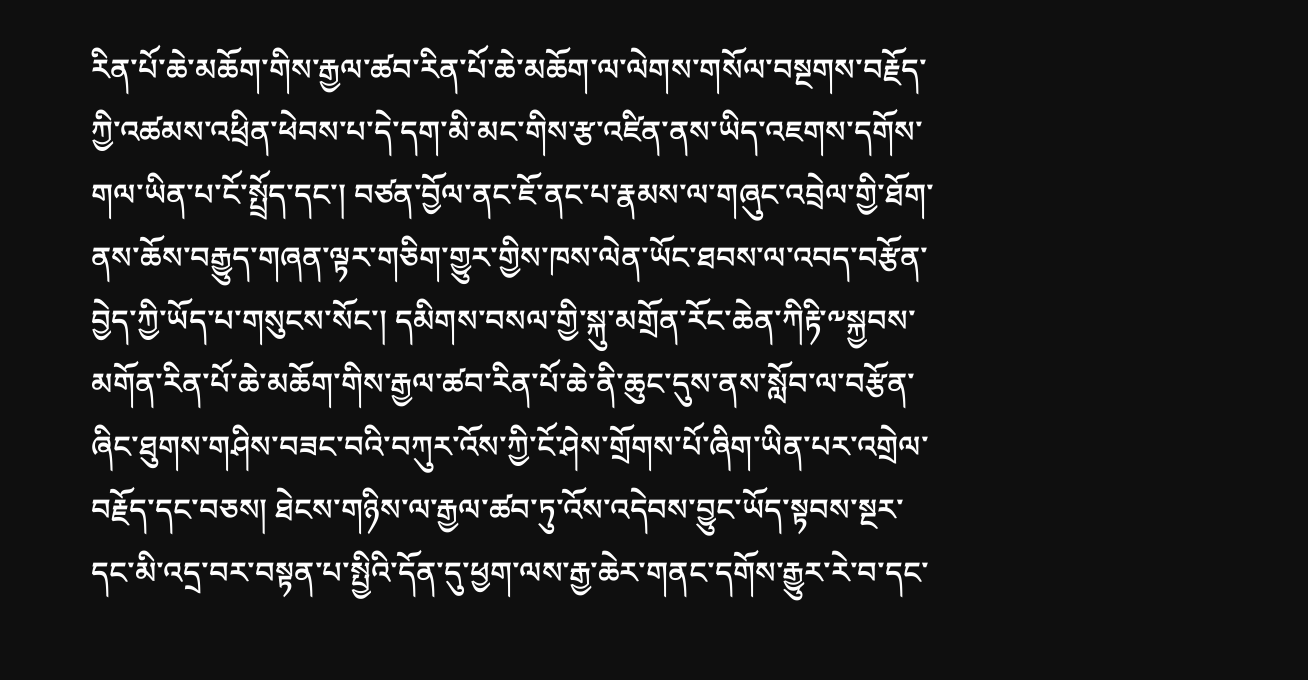རིན་པོ་ཆེ་མཆོག་གིས་རྒྱལ་ཚབ་རིན་པོ་ཆེ་མཆོག་ལ་ལེགས་གསོལ་བསྔགས་བརྗོད་ཀྱི་འཚམས་འཕྲིན་ཕེབས་པ་དེ་དག་མི་མང་གིས་རྩ་འཛིན་ནས་ཡིད་འཇགས་དགོས་གལ་ཡིན་པ་ངོ་སྤྲོད་དང་། བཙན་བྱོལ་ནང་ཇོ་ནང་པ་རྣམས་ལ་གཞུང་འབྲེལ་གྱི་ཐོག་ནས་ཆོས་བརྒྱུད་གཞན་ལྟར་གཅིག་གྱུར་གྱིས་ཁས་ལེན་ཡོང་ཐབས་ལ་འབད་བརྩོན་བྱེད་ཀྱི་ཡོད་པ་གསུངས་སོང་། དམིགས་བསལ་གྱི་སྐུ་མགྲོན་རོང་ཆེན་ཀིརྟི་༸སྐྱབས་མགོན་རིན་པོ་ཆེ་མཆོག་གིས་རྒྱལ་ཚབ་རིན་པོ་ཆེ་ནི་ཆུང་དུས་ནས་སློབ་ལ་བརྩོན་ཞིང་ཐུགས་གཤིས་བཟང་བའི་བཀུར་འོས་ཀྱི་ངོ་ཤེས་གྲོགས་པོ་ཞིག་ཡིན་པར་འགྲེལ་བརྗོད་དང་བཅས། ཐེངས་གཉིས་ལ་རྒྱལ་ཚབ་ཏུ་འོས་འདེབས་བྱུང་ཡོད་སྟབས་སྔར་དང་མི་འདྲ་བར་བསྟན་པ་སྤྱིའི་དོན་དུ་ཕྱག་ལས་རྒྱ་ཆེར་གནང་དགོས་རྒྱུར་རེ་བ་དང་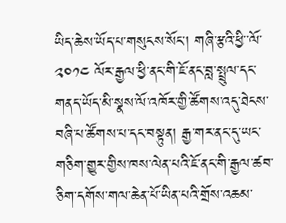ཡིད་ཆེས་ཡོད་པ་གསུངས་སོང་། གཞི་རྩའི་ཕྱི་་ལོ་ ༢༠༡༤ ལོར་རྒྱལ་ཕྱི་ནང་གི་ཇོ་ནང་བླ་སྤྲུལ་དང་གནད་ཡོད་མི་སྣས་ལོ་འཁོར་གྱི་ཚོགས་འདུ་ཐེངས་བཞི་པ་ཚོགས་པ་དང་བསྟུན། རྒྱ་གར་ནང་དུ་ཡང་གཅིག་གྱུར་གྱིས་ཁས་ལེན་པའི་ཇོ་ནང་གི་རྒྱལ་ཚབ་ཅིག་དགོས་གལ་ཆེན་པོ་ཡིན་པའི་གྲོས་འཆམ་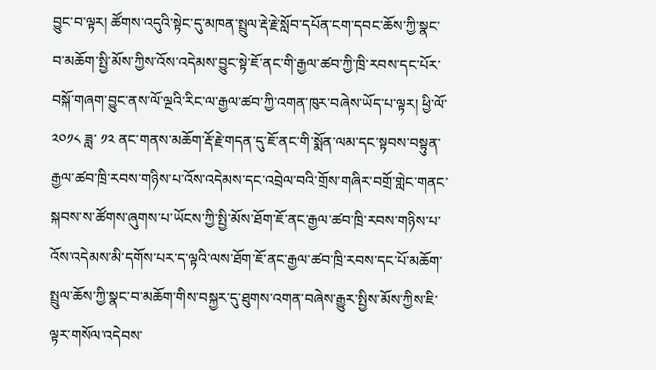བྱུང་བ་ལྟར། ཚོགས་འདུའི་སྟེང་དུ་མཁན་སྤྲུལ་རྡེ་རྗེ་སློབ་དཔོན་ངག་དབང་ཆོས་ཀྱི་སྣང་བ་མཆོག་སྤྱི་མོས་ཀྱིས་འོས་འདེམས་བྱུང་སྟེ་ཇོ་ནང་གི་རྒྱལ་ཚབ་ཀྱི་ཁྲི་རབས་དང་པོར་བསྐོ་གཞག་བྱུང་ནས་ལོ་ལྔའི་རིང་ལ་རྒྱལ་ཚབ་ཀྱི་འགན་ཁུར་བཞེས་ཡོད་པ་ལྟར། ཕྱི་ལོ་ ༢༠༡༨ ཟླ་ ༡༢ ནང་གནས་མཆོག་རྡོ་རྗེ་གདན་དུ་ཇོ་ནང་གི་སྨོན་ལམ་དང་སྟབས་བསྟུན་རྒྱལ་ཚབ་ཁྲི་རབས་གཉིས་པ་འོས་འདེམས་དང་འབྲེལ་བའི་གྲོས་གཞིར་བགྲོ་གླེང་གནང་སྐབས་ས་ཚོགས་ཞུགས་པ་ཡོངས་ཀྱི་སྤྱི་མོས་ཐོག་ཇོ་ནང་རྒྱལ་ཚབ་ཁྲི་རབས་གཉིས་པ་འོས་འདེམས་མི་དགོས་པར་ད་ལྟའི་ལས་ཐོག་ཇོ་ནང་རྒྱལ་ཚབ་ཁྲི་རབས་དང་པོ་མཆོག་སྤྲུལ་ཆོས་ཀྱི་སྣང་བ་མཆོག་གིས་བསྐྱར་དུ་ཐུགས་འགན་བཞེས་རྒྱུར་སྤྱིས་མོས་ཀྱིས་ཇི་ལྟར་གསོལ་འདེབས་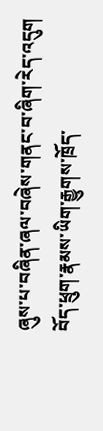ཞུས་པ་བཞིན་ཞལ་བཞེས་གནང་བ་ཞིག་རེད་འདུག
བོད་ཕྲུག་རྣམས་ཡིག་རྒྱུགས་ཁྲོད་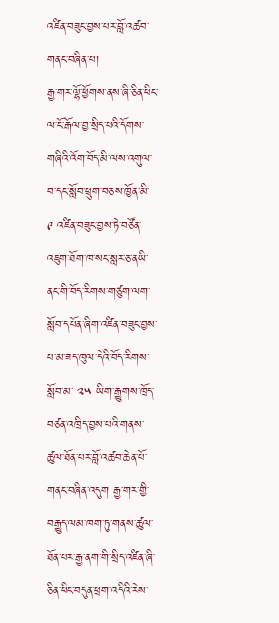འཛིན་བཟུང་བྱས་པར་བློ་འཚབ་གནང་བཞིན་པ།
རྒྱ་གར་ལྷོ་ཕྱོགས་ནས་ཞི་ཅིན་ཕིང་ལ་ངོ་རྒོལ་བྱ་སྲིད་པའི་དོགས་གཞིའི་འོག་བོད་མི་ལས་འགུལ་བ་དང་སློབ་ཕྲུག་བཅས་ཁྱོན་མི་ ༩ འཛིན་བཟུང་བྱས་ཏེ་བཙོན་འཇུག་ཐོག་ཁ་སང་སླར་ཅ་ནཡི་ནང་གི་བོད་རིགས་གཙུག་ལག་སློབ་དཔོན་ཞིག་འཛིན་བཟུང་བྱས་པ་མ་ཟད་ཁུལ་དེའི་བོད་རིགས་སློབ་མ་ ༢༥ ཡིག་རྒྱུགས་ཁྲོད་བཙན་འཁྲིད་བྱས་པའི་གནས་ཚུལ་ཐོན་པར་བློ་འཚབ་ཆེན་པོ་གནང་བཞིན་འདུག རྒྱ་གར་གྱི་བརྒྱུད་ལམ་ཁག་ཏུ་གནས་ཚུལ་ཐོན་པར་རྒྱ་ནག་གི་སྲིད་འཛིན་ཞི་ཅིན་ཕིང་བདུན་ཕྲག་འདིའི་རེས་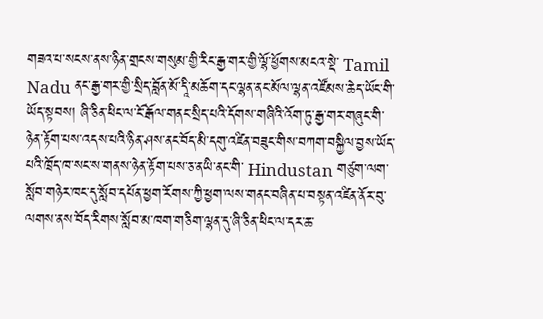གཟའ་པ་སངས་ནས་ཉིན་གྲངས་གསུམ་གྱི་རིང་རྒྱ་གར་གྱི་ལྷོ་ཕྱོགས་མངའ་སྡེ་ Tamil Nadu ནང་རྒྱ་གར་གྱི་སྲིད་བློན་མོ་དཱི་མཆོག་དང་ལྷན་ནང་མོལ་ལྷན་འཛོམས་ཆེད་ཡོང་གི་ཡོད་སྟབས། ཞི་ཅིན་ཕིང་ལ་ངོ་རྒོལ་གནང་སྲིད་པའི་དོགས་གཞིའི་འོག་ཏུ་རྒྱ་གར་གཞུང་གི་ཉེན་རྟོག་པས་འདས་པའི་ཉིན་ཤས་ནང་བོད་མི་དགུ་འཛིན་བཟུང་གིས་བཀག་བསྐྱིལ་བྱས་ཡོད་པའི་ཁྲོད་ཁ་སང་ས་གནས་ཉེན་རྟོག་པས་ཅ་ནཡི་ནང་གི་ Hindustan གཙུག་ལག་སློབ་གཉེར་ཁང་དུ་སློབ་དཔོན་ཕྱག་རོགས་ཀྱི་ཕྱག་ལས་གནང་བཞིན་པ་བསྟན་འཛིན་ནོར་བུ་ལགས་ནས་བོད་རིགས་སློབ་མ་ཁག་གཅིག་ལྷན་དུ་ཞི་ཅིན་ཕིང་ལ་དར་ཆ་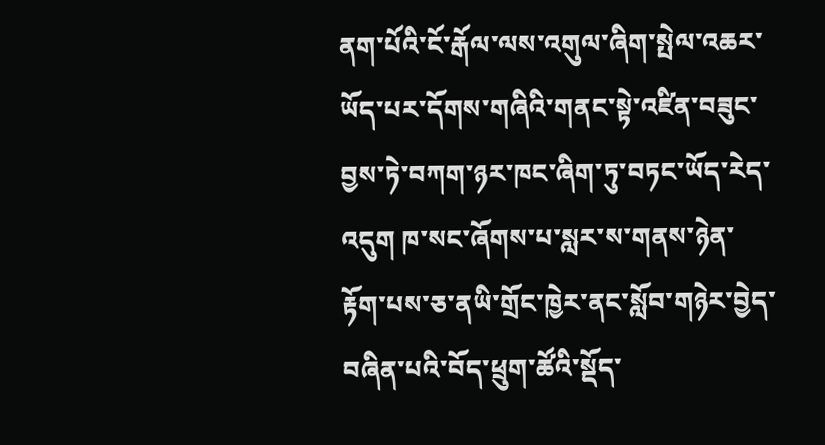ནག་པོའི་ངོ་རྒོལ་ལས་འགུལ་ཞིག་སྤེལ་འཆར་ཡོད་པར་དོགས་གཞིའི་གནང་སྟེ་འཛིན་བཟུང་བྱས་ཏེ་བཀག་ཉར་ཁང་ཞིག་ཏུ་བཏང་ཡོད་རེད་འདུག ཁ་སང་ཞོགས་པ་སླར་ས་གནས་ཉེན་རྟོག་པས་ཅ་ནཡི་གྲོང་ཁྱེར་ནང་སློབ་གཉེར་བྱེད་བཞིན་པའི་བོད་ཕྲུག་ཚོའི་སྡོད་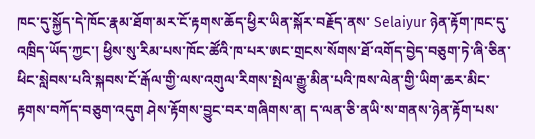ཁང་དུ་སྐྱོད་དེ་ཁོང་རྣམ་ཐོག་མར་ངོ་རྟགས་ཆོད་ཕྱིར་ཡིན་སྐོར་བརྗོད་ནས་ Selaiyur ཉེན་རྟོག་ཁང་དུ་འཁྲིད་ཡོད་ཀྱང་། ཕྱིས་སུ་རིམ་པས་ཁོང་ཚོའི་ཁ་པར་ཨང་གྲངས་སོགས་ཐོ་འགོད་བྱེད་བཅུག་ཏེ་ཞི་ཅིན་ཕིང་སླེབས་པའི་སྐབས་ངོ་རྒོལ་གྱི་ལས་འགུལ་རིགས་སྤེལ་རྒྱུ་མིན་པའི་ཁས་ལེན་གྱི་ཡིག་ཆར་མིང་རྟགས་བཀོད་བཅུག་འདུག ཤེས་རྟོགས་བྱུང་བར་གཞིགས་ན། ད་ལན་ཅི་ནཡི་ས་གནས་ཉེན་རྟོག་པས་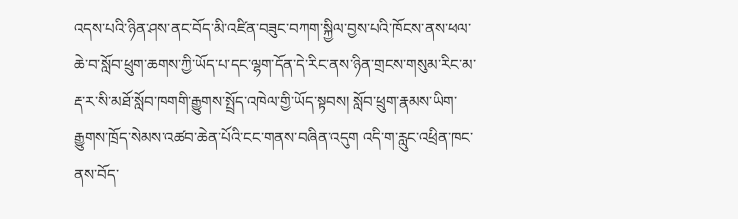འདས་པའི་ཉིན་ཤས་ནང་བོད་མི་འཛིན་བཟུང་བཀག་སྐྱིལ་བྱས་པའི་ཁོངས་ནས་ཕལ་ཆེ་བ་སློབ་ཕྲུག་ཆགས་ཀྱི་ཡོད་པ་དང་ལྷག་དོན་དེ་རིང་ནས་ཉིན་གྲངས་གསུམ་རིང་མ་རྡ་ར་སི་མཐོ་སློབ་ཁགགི་རྒྱུགས་སྤྲོད་འཁེལ་གྱི་ཡོད་སྟབས། སློབ་ཕྲུག་རྣམས་ཡིག་རྒྱུགས་ཁྲོད་སེམས་འཚབ་ཆེན་པོའི་ངང་གནས་བཞིན་འདུག འདི་ག་རླུང་འཕྲིན་ཁང་ནས་བོད་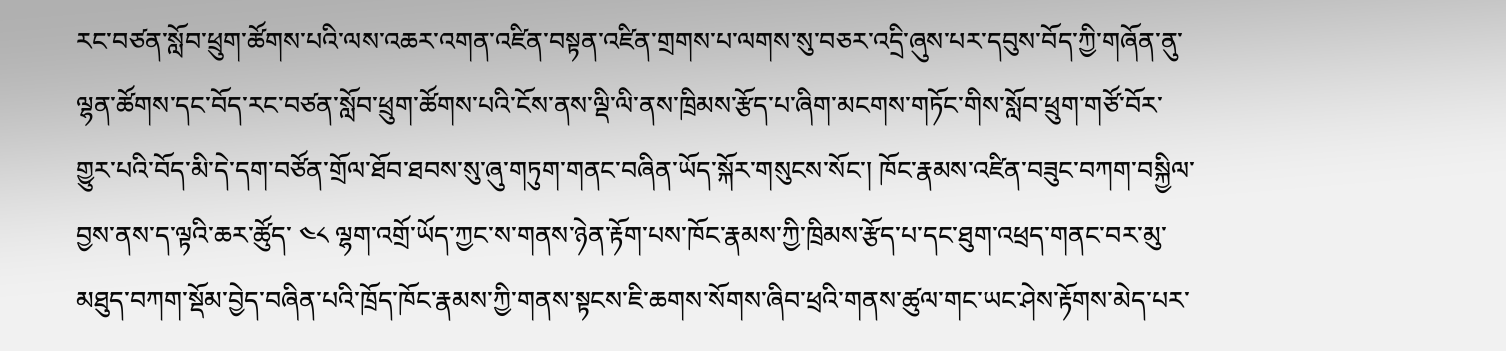རང་བཙན་སློབ་ཕྲུག་ཚོགས་པའི་ལས་འཆར་འགན་འཛིན་བསྟན་འཛིན་གྲགས་པ་ལགས་སུ་བཅར་འདྲི་ཞུས་པར་དབུས་བོད་ཀྱི་གཞོན་ནུ་ལྷན་ཚོགས་དང་བོད་རང་བཙན་སློབ་ཕྲུག་ཚོགས་པའི་ངོས་ནས་ལྡི་ལི་ནས་ཁྲིམས་རྩོད་པ་ཞིག་མངགས་གཏོང་གིས་སློབ་ཕྲུག་གཙོ་བོར་གྱུར་པའི་བོད་མི་དེ་དག་བཙོན་གྲོལ་ཐོབ་ཐབས་སུ་ཞུ་གཏུག་གནང་བཞིན་ཡོད་སྐོར་གསུངས་སོང་། ཁོང་རྣམས་འཛིན་བཟུང་བཀག་བསྐྱིལ་བྱས་ནས་ད་ལྟའི་ཆར་ཚོུད་ ༤༨ ལྷག་འགྲོ་ཡོད་ཀྱང་ས་གནས་ཉེན་རྟོག་པས་ཁོང་རྣམས་ཀྱི་ཁྲིམས་རྩོད་པ་དང་ཐུག་འཕྲད་གནང་བར་མུ་མཐུད་བཀག་སྡོམ་བྱེད་བཞིན་པའི་ཁྲོད་ཁོང་རྣམས་ཀྱི་གནས་སྟངས་ཇི་ཆགས་སོགས་ཞིབ་ཕྲའི་གནས་ཚུལ་གང་ཡང་ཤེས་རྟོགས་མེད་པར་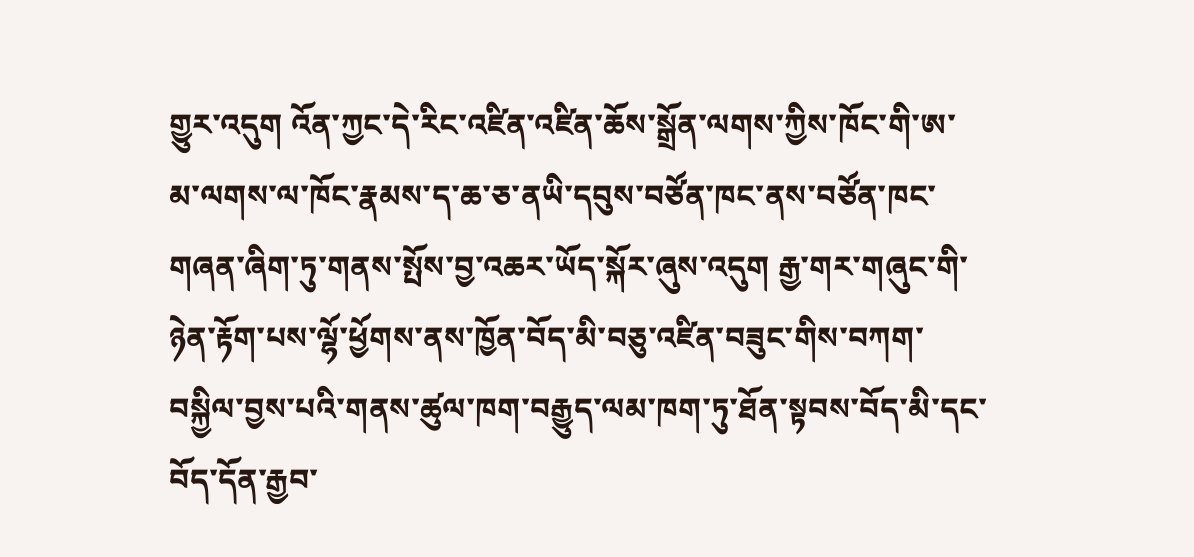གྱུར་འདུག འོན་ཀྱང་དེ་རིང་འཛིན་འཛིན་ཆོས་སྒྲོན་ལགས་ཀྱིས་ཁོང་གི་ཨ་མ་ལགས་ལ་ཁོང་རྣམས་ད་ཆ་ཅ་ནཡི་དབུས་བཙོན་ཁང་ནས་བཙོན་ཁང་གཞན་ཞིག་ཏུ་གནས་སྤོས་བྱ་འཆར་ཡོད་སྐོར་ཞུས་འདུག རྒྱ་གར་གཞུང་གི་ཉེན་རྟོག་པས་ལྷོ་ཕྱོགས་ནས་ཁྱོན་བོད་མི་བཅུ་འཛིན་བཟུང་གིས་བཀག་བསྐྱིལ་བྱས་པའི་གནས་ཚུལ་ཁག་བརྒྱུད་ལམ་ཁག་ཏུ་ཐོན་སྟབས་བོད་མི་དང་བོད་དོན་རྒྱབ་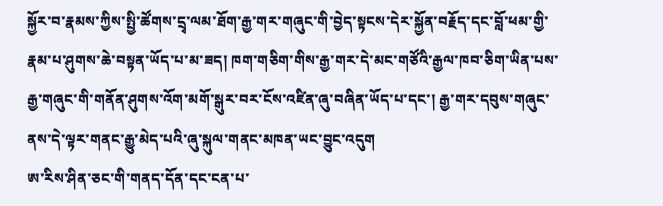སྐྱོར་བ་རྣམས་ཀྱིས་སྤྱི་ཚོགས་དྲྭ་ལམ་ཐོག་རྒྱ་གར་གཞུང་གི་བྱེད་སྟངས་དེར་སྐྱོན་བརྗོད་དང་བློ་ཕམ་གྱི་རྣམ་པ་ཤུགས་ཆེ་བསྟན་ཡོད་པ་མ་ཟད། ཁག་གཅིག་གིས་རྒྱ་གར་དེ་མང་གཙོའི་རྒྱལ་ཁབ་ཅིག་ཡིན་པས་རྒྱ་གཞུང་གི་གནོན་ཤུགས་འོག་མགོ་སྒུར་བར་ངོས་འཛིན་ཞུ་བཞིན་ཡོད་པ་དང་། རྒྱ་གར་དབུས་གཞུང་ནས་དེ་ལྟར་གནང་རྒྱུ་མེད་པའི་ཞུ་སྐུལ་གནང་མཁན་ཡང་བྱུང་འདུག
ཨ་རིས་ཤིན་ཅང་གི་གནད་དོན་དང་ངན་པ་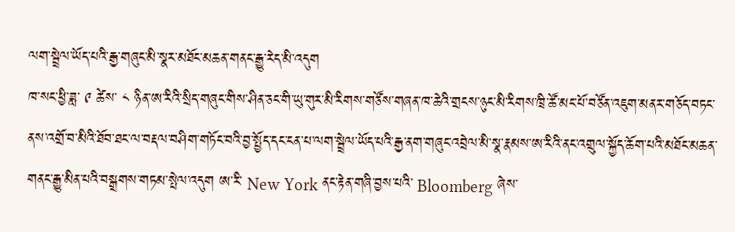ལག་སྦྲེལ་ཡོད་པའི་རྒྱ་གཞུང་མི་སྣར་མཐོང་མཆན་གནང་རྒྱུ་རེད་མི་འདུག
ཁ་སང་ཕྱི་ཟླ་ ༩ ཚེས་ ༨ ཉིན་ཨ་རིའི་སྲིད་གཞུང་གིས་ཤིན་ཅང་གི་ཡུ་གུར་མི་རིགས་གཙོས་གཞན་ཁ་ཆེའི་གྲངས་ཉུང་མི་རིགས་ཁྲི་ཚོ་མང་པོ་བཙོན་འཇུག་མནར་གཅོད་བཏང་ནས་འགྲོ་བ་མིའི་ཐོབ་ཐང་ལ་བརྡལ་བཤིག་གཏོང་བའི་བྱ་སྤྱོད་དང་ངན་པ་ལག་སྦྲེལ་ཡོད་པའི་རྒྱ་ནག་གཞུང་འབྲེལ་མི་སྣ་རྣམས་ཨ་རིའི་ནང་འགྲུལ་སྐྱོད་ཆོག་པའི་མཐོང་མཆན་གནང་རྒྱུ་མིན་པའི་བསྒྲགས་གཏམ་སྤེལ་འདུག ཨ་རི་ New York ནང་རྟེན་གཞི་བྱས་པའི་ Bloomberg ཞེས་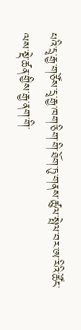པའི་དྲྭ་རྒྱ་གཙོས་དྲྭ་རྒྱ་ཁག་ཅིག་གི་ཐོག་ཏུ་གནས་ཚུལ་སྤེལ་བར་ཨ་རིའི་ཚོང་ལས་སྡེ་ཚན་གྱིས་རྒྱ་ནག་གི་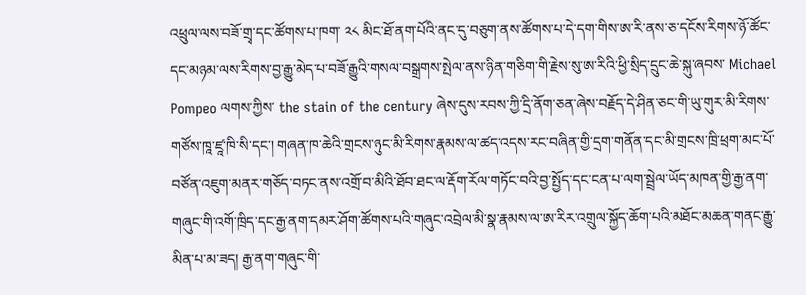འཕྲུལ་ལས་བཟོ་གྲྭ་དང་ཚོགས་པ་ཁག་ ༢༨ མིང་ཐོ་ནག་པོའི་ནང་དུ་བཅུག་ནས་ཚོགས་པ་དེ་དག་གིས་ཨ་རི་ནས་ཅ་དངོས་རིགས་ཉོ་ཚོང་དང་མཉམ་ལས་རིགས་བྱ་རྒྱུ་མེད་པ་བཟོ་རྒྱུའི་གསལ་བསྒྲགས་སྤེལ་ནས་ཉིན་གཅིག་གི་རྗེས་སུ་ཨ་རིའི་ཕྱི་སྲིད་དྲུང་ཆེ་སྐུ་ཞབས་ Michael Pompeo ལགས་ཀྱིས་ the stain of the century ཞེས་དུས་རབས་ཀྱི་དྲི་ནོག་ཅན་ཞེས་བརྗོད་དེ་ཤིན་ཅང་གི་ཡུ་གུར་མི་རིགས་གཙོས་ཁཱ་ཛཱ་ཁི་སི་དང་། གཞན་ཁ་ཆེའི་གྲངས་ཉུང་མི་རིགས་རྣམས་ལ་ཚད་འདས་རང་བཞིན་གྱི་དྲག་གནོན་དང་མི་གྲངས་ཁྲི་ཕྲག་མང་པོ་བཙོན་འཇུག་མནར་གཅོད་བཏང་ནས་འགྲོ་བ་མིའི་ཐོབ་ཐང་ལ་རྡོག་རོལ་གཏོང་བའི་བྱ་སྤྱོད་དང་ངན་པ་ལག་སྦྲེལ་ཡོད་མཁན་གྱི་རྒྱ་ནག་གཞུང་གི་འགོ་ཁྲིད་དང་རྒྱ་ནག་དམར་ཤོག་ཚོགས་པའི་གཞུང་འབྲེལ་མི་སྣ་རྣམས་ལ་ཨ་རིར་འགྲུལ་སྐྱོད་ཆོག་པའི་མཐོང་མཆན་གནང་རྒྱུ་མིན་པ་མ་ཟད། རྒྱ་ནག་གཞུང་གི་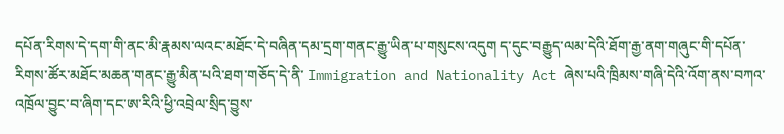དཔོན་རིགས་དེ་དག་གི་ནང་མི་རྣམས་ལའང་མཐོང་དེ་བཞིན་དམ་དྲག་གནང་རྒྱུ་ཡིན་པ་གསུངས་འདུག ད་དུང་བརྒྱུད་ལམ་དེའི་ཐོག་རྒྱ་ནག་གཞུང་གི་དཔོན་རིགས་ཚོར་མཐོང་མཆན་གནང་རྒྱུ་མིན་པའི་ཐག་གཅོད་དེ་ནི་ Immigration and Nationality Act ཞེས་པའི་ཁྲིམས་གཞི་དེའི་འོག་ནས་བཀའ་འཁྲོལ་བྱུང་བ་ཞིག་དང་ཨ་རིའི་ཕྱི་འབྲེལ་སྲིད་བྱུས་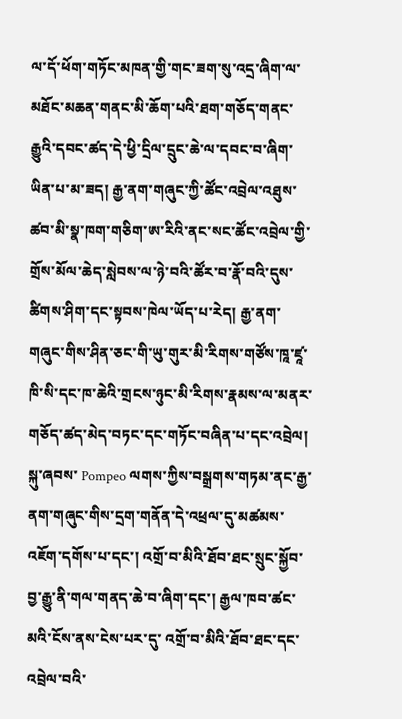ལ་དོ་ཕོག་གཏོང་མཁན་གྱི་གང་ཟག་སུ་འདྲ་ཞིག་ལ་མཐོང་མཆན་གནང་མི་ཆོག་པའི་ཐག་གཅོད་གནང་རྒྱུའི་དབང་ཚད་དེ་ཕྱི་དྲིལ་དྲུང་ཆེ་ལ་དབང་བ་ཞིག་ཡིན་པ་མ་ཟད། རྒྱ་ནག་གཞུང་ཀྱི་ཚོང་འབྲེལ་འཐུས་ཚབ་མི་སྣ་ཁག་གཅིག་ཨ་རིའི་ནང་སང་ཚོང་འབྲེལ་གྱི་གྲོས་མོལ་ཆེད་སླེབས་ལ་ཉེ་བའི་ཚོར་བ་རྣོ་བའི་དུས་ཚིགས་ཤིག་དང་སྟབས་ཁེལ་ཡོད་པ་རེད། རྒྱ་ནག་གཞུང་གིས་ཤིན་ཅང་གི་ཡུ་གུར་མི་རིགས་གཙོས་ཁཱ་ཛཱ་ཁི་སི་དང་ཁ་ཆེའི་གྲངས་ཉུང་མི་རིགས་རྣམས་ལ་མནར་གཅོད་ཚད་མེད་བཏང་དང་གཏོང་བཞིན་པ་དང་འབྲེལ། སྐུ་ཞབས་ Pompeo ལགས་ཀྱིས་བསྒྲགས་གཏམ་ནང་རྒྱ་ནག་གཞུང་གིས་དྲག་གནོན་དེ་འཕྲལ་དུ་མཚམས་འཇོག་དགོས་པ་དང་། འགྲོ་བ་མིའི་ཐོབ་ཐང་སྲུང་སྐྱོབ་བྱ་རྒྱུ་ནི་གལ་གནད་ཆེ་བ་ཞིག་དང་། རྒྱལ་ཁབ་ཚང་མའི་ངོས་ནས་ངེས་པར་དུ་ འགྲོ་བ་མིའི་ཐོབ་ཐང་དང་འབྲེལ་བའི་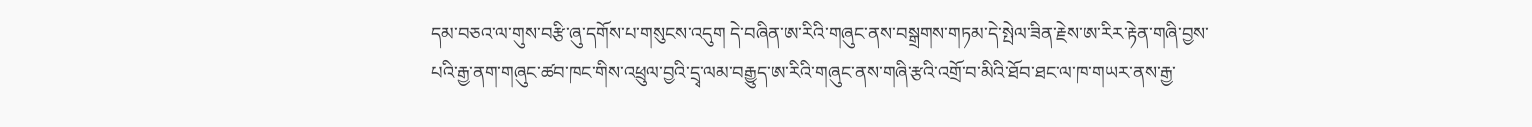དམ་བཅའ་ལ་གུས་བརྩི་ཞུ་དགོས་པ་གསུངས་འདུག དེ་བཞིན་ཨ་རིའི་གཞུང་ནས་བསྒྲགས་གཏམ་དེ་སྤེལ་ཟིན་རྗེས་ཨ་རིར་རྟེན་གཞི་བྱས་པའི་རྒྱ་ནག་གཞུང་ཚབ་ཁང་གིས་འཕྲུལ་བྱའི་དྲྭ་ལམ་བརྒྱུད་ཨ་རིའི་གཞུང་ནས་གཞི་རྩའི་འགྲོ་བ་མིའི་ཐོབ་ཐང་ལ་ཁ་གཡར་ནས་རྒྱ་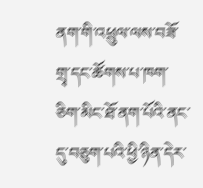ནག་གི་འཕྲུལ་ལས་བཟོ་གྲྭ་དང་ཚོགས་པ་ཁག་ཅིག་མིང་ཐོ་ནག་པོའི་ནང་དུ་བཅུག་པའི་ཕྱི་ཉིན་དེར་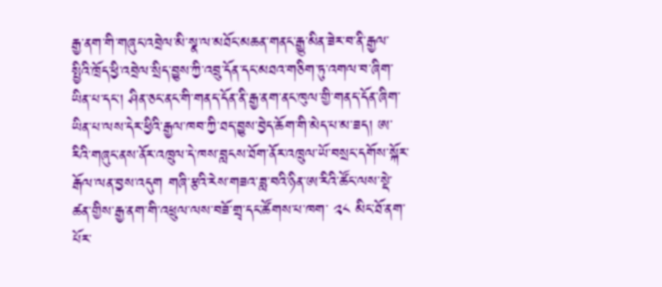རྒྱ་ནག་གི་གཞུང་འབྲེལ་མི་སྣ་ལ་མཐོང་མཆན་གནང་རྒྱུ་མིན་ཟེར་བ་ནི་རྒྱལ་སྤྱིའི་ཁྲོད་ཕྱི་འབྲེལ་སྲིད་བྱུས་ཀྱི་འབྲུ་དོན་དང་མཐའ་གཅིག་ཏུ་འགལ་བ་ཞིག་ཡིན་པ་དང་། ཤིན་ཅང་ནང་གི་གནད་དོན་ནི་རྒྱ་ནག་ནང་ཁུལ་གྱི་གནད་དོན་ཞིག་ཡིན་པ་ལས་དེར་ཕྱིའི་རྒྱལ་ཁབ་ཀྱི་ཐད་བྱུས་བྱེད་ཆོག་གི་མེད་པ་མ་ཟད། ཨ་རིའི་གཞུང་ནས་ནོར་འཁྲུལ་དེ་ཁས་བླངས་ཐོག་ནོར་འཁྲུལ་ཡོ་བསྲང་དགོས་སྐོར་རྒོལ་ལན་བྱས་འདུག གཞི་རྩའི་རེས་གཟའ་ཟླ་བའི་ཉིན་ཨ་རིའི་ཚོང་ལས་སྡེ་ཚན་གྱིས་རྒྱ་ནག་གི་འཕྲུལ་ལས་བཟོ་གྲྭ་དང་ཚོགས་པ་ཁག་ ༢༨ མིང་ཐོ་ནག་པོར་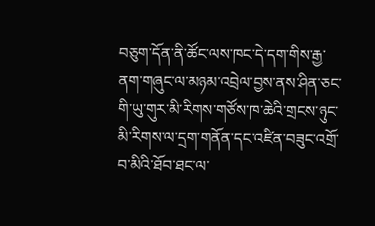བཅུག་དོན་ནི་ཚོང་ལས་ཁང་དེ་དག་གིས་རྒྱ་ནག་གཞུང་ལ་མཉམ་འབྲེལ་བྱས་ནས་ཤིན་ཅང་གི་ཡུ་གུར་མི་རིགས་གཙོས་ཁ་ཆེའི་གྲངས་ཉུང་མི་རིགས་ལ་དྲག་གནོན་དང་འཛིན་བཟུང་འགྲོ་བ་མིའི་ཐོབ་ཐང་ལ་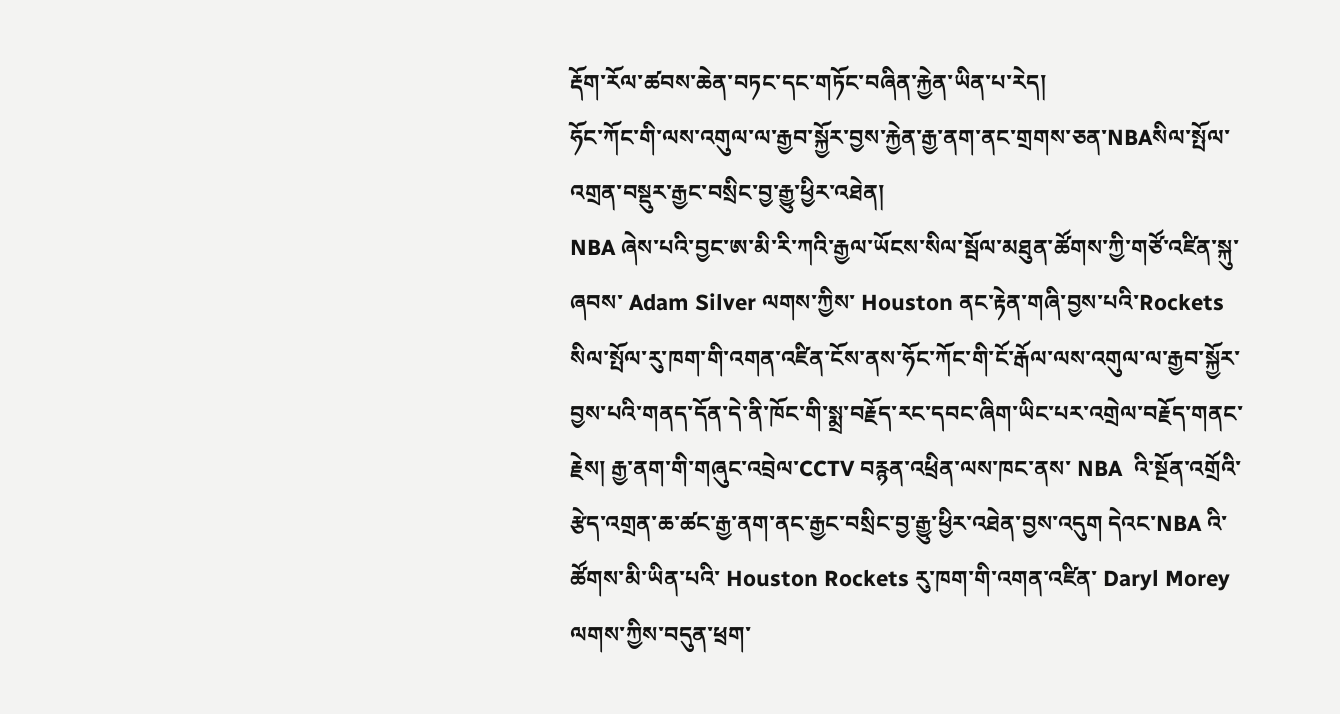རྡོག་རོལ་ཚབས་ཆེན་བཏང་དང་གཏོང་བཞིན་རྐྱེན་ཡིན་པ་རེད།
ཧོང་ཀོང་གི་ལས་འགུལ་ལ་རྒྱབ་སྐྱོར་བྱས་རྐྱེན་རྒྱ་ནག་ནང་གྲགས་ཅན་NBAསིལ་སྤོལ་འགྲན་བསྡུར་རྒྱང་བསྲིང་བྱ་རྒྱུ་ཕྱིར་འཐེན།
NBA ཞེས་པའི་བྱང་ཨ་མི་རི་ཀའི་རྒྱལ་ཡོངས་སིལ་སྦོལ་མཐུན་ཚོགས་ཀྱི་གཙོ་འཛིན་སྐུ་ཞབས་ Adam Silver ལགས་ཀྱིས་ Houston ནང་རྟེན་གཞི་བྱས་པའི་Rockets སིལ་སྤོལ་རུ་ཁག་གི་འགན་འཛིན་ངོས་ནས་ཧོང་ཀོང་གི་ངོ་རྒོལ་ལས་འགུལ་ལ་རྒྱབ་སྐྱོར་བྱས་པའི་གནད་དོན་དེ་ནི་ཁོང་གི་སྨྲ་བརྗོད་རང་དབང་ཞིག་ཡིང་པར་འགྲེལ་བརྗོད་གནང་རྗེས། རྒྱ་ནག་གི་གཞུང་འབྲེལ་CCTV བརྙན་འཕྲིན་ལས་ཁང་ནས་ NBA  འི་སྔོན་འགྲོའི་རྩེད་འགྲན་ཆ་ཚང་རྒྱ་ནག་ནང་རྒྱང་བསྲིང་བྱ་རྒྱུ་ཕྱིར་འཐེན་བྱས་འདུག དེའང་NBA འི་ཚོགས་མི་ཡིན་པའི་ Houston Rockets རུ་ཁག་གི་འགན་འཛིན་ Daryl Morey ལགས་ཀྱིས་བདུན་ཕྲག་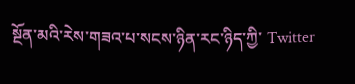སྔོན་མའི་རེས་གཟའ་པ་སངས་ཉིན་རང་ཉིད་ཀྱི་ Twitter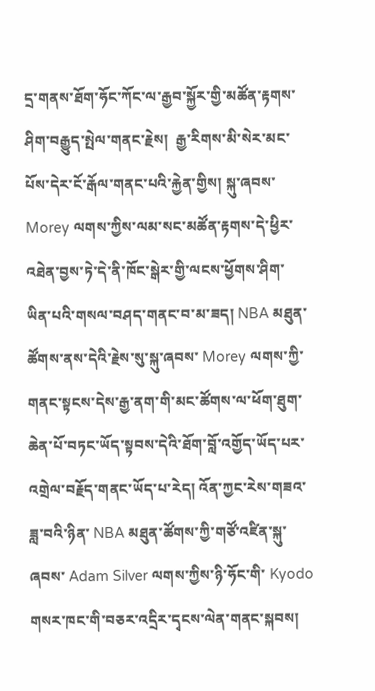དྲ་གནས་ཐོག་ཧོང་ཀོང་ལ་རྒྱབ་སྐྱོར་གྱི་མཚོན་རྟགས་ཤིག་བརྒྱུད་སྤེལ་གནང་རྗེས།  རྒྱ་རིགས་མི་སེར་མང་པོས་དེར་ངོ་རྒོལ་གནང་པའི་རྐྱེན་གྱིས། སྐུ་ཞབས་ Morey ལགས་ཀྱིས་ལམ་སང་མཚོན་རྟགས་དེ་ཕྱིར་འཐེན་བྱས་ཏེ་དེ་ནི་ཁོང་སྒེར་གྱི་ལངས་ཕྱོགས་ཤིག་ཡིན་པའི་གསལ་བཤད་གནང་བ་མ་ཟད། NBA མཐུན་ཚོགས་ནས་དེའི་རྗེས་སུ་སྐུ་ཞབས་ Morey ལགས་ཀྱི་གནང་སྟངས་དེས་རྒྱ་ནག་གི་མང་ཚོགས་ལ་ཕོག་ཐུག་ཆེན་པོ་བཏང་ཡོད་སྟབས་དེའི་ཐོག་བློ་འགྱོད་ཡོད་པར་འགྲེལ་བརྗོད་གནང་ཡོད་པ་རེད། འོན་ཀྱང་རེས་གཟའ་ཟླ་བའི་ཉིན་ NBA མཐུན་ཚོགས་ཀྱི་གཙོ་འཛིན་སྐུ་ཞབས་ Adam Silver ལགས་ཀྱིས་ཉི་ཧོང་གི་ Kyodo གསར་ཁང་གི་བཅར་འདྲིར་དྭངས་ལེན་གནང་སྐབས།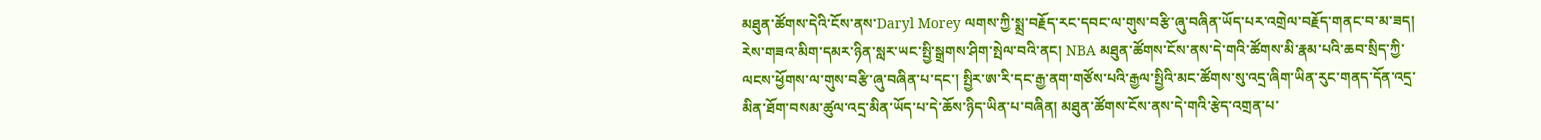མཐུན་ཚོགས་དེའི་ངོས་ནས་Daryl Morey ལགས་ཀྱི་སྨྲ་བརྗོད་རང་དབང་ལ་གུས་བརྩི་ཞུ་བཞིན་ཡོད་པར་འགྲེལ་བརྗོད་གནང་བ་མ་ཟད། རེས་གཟའ་མིག་དམར་ཉིན་སླར་ཡང་སྤྱི་སྒྲགས་ཤིག་སྤེལ་བའི་ནང། NBA མཐུན་ཚོགས་ངོས་ནས་དེ་གའི་ཚོགས་མི་རྣམ་པའི་ཆབ་སྲིད་ཀྱི་ལངས་ཕྱོགས་ལ་གུས་བརྩི་ཞུ་བཞིན་པ་དང་། སྤྱིར་ཨ་རི་དང་རྒྱ་ནག་གཙོས་པའི་རྒྱལ་སྤྱིའི་མང་ཚོགས་སུ་འདྲ་ཞིག་ཡིན་རུང་གནད་དོན་འདྲ་མིན་ཐོག་བསམ་ཚུལ་འདྲ་མིན་ཡོད་པ་དེ་ཆོས་ཉིད་ཡིན་པ་བཞིན། མཐུན་ཚོགས་ངོས་ནས་དེ་གའི་རྩེད་འགྲན་པ་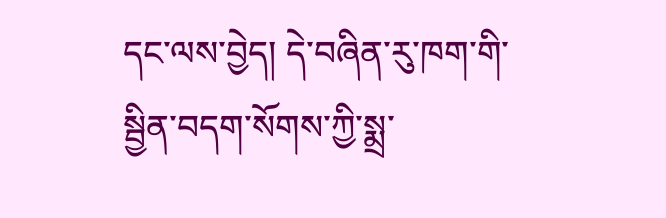དང་ལས་བྱེད། དེ་བཞིན་རུ་ཁག་གི་སྦྱིན་བདག་སོགས་ཀྱི་སྨྲ་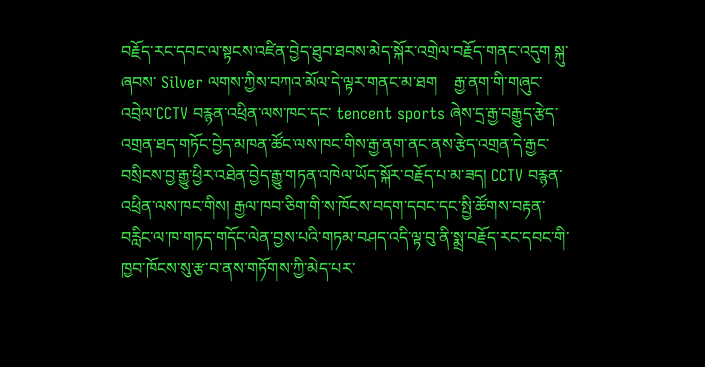བརྗོད་རང་དབང་ལ་སྟངས་འཛིན་བྱེད་ཐུབ་ཐབས་མེད་སྐོར་འགྲེལ་བརྗོད་གནང་འདུག སྐུ་ཞབས་ Silver ལགས་ཀྱིས་བཀའ་མོལ་དེ་ལྟར་གནང་མ་ཐག    རྒྱ་ནག་གི་གཞུང་འབྲེལ་CCTV བརྙན་འཕྲིན་ལས་ཁང་དང་ tencent sports ཞེས་དྲ་རྒྱ་བརྒྱུད་རྩེད་འགྲན་ཐད་གཏོང་བྱེད་མཁན་ཚོང་ལས་ཁང་གིས་རྒྱ་ནག་ནང་ནས་རྩེད་འགྲན་དེ་རྒྱང་བསྲིངས་བྱ་རྒྱུ་ཕྱིར་འཐེན་བྱེད་རྒྱུ་གཏན་འཁེལ་ཡོད་སྐོར་བརྗོད་པ་མ་ཟད། CCTV བརྙན་འཕྲིན་ལས་ཁང་གིས། རྒྱལ་ཁབ་ཅིག་གི་ས་ཁོངས་བདག་དབང་དང་སྤྱི་ཚོགས་བརྟན་བརླིང་ལ་ཁ་གཏད་གདོང་ལེན་བྱས་པའི་གཏམ་བཤད་འདི་ལྟ་བུ་ནི་སྨྲ་བརྗོད་རང་དབང་གི་ཁྱབ་ཁོངས་སུ་རྩ་བ་ནས་གཏོགས་ཀྱི་མེད་པར་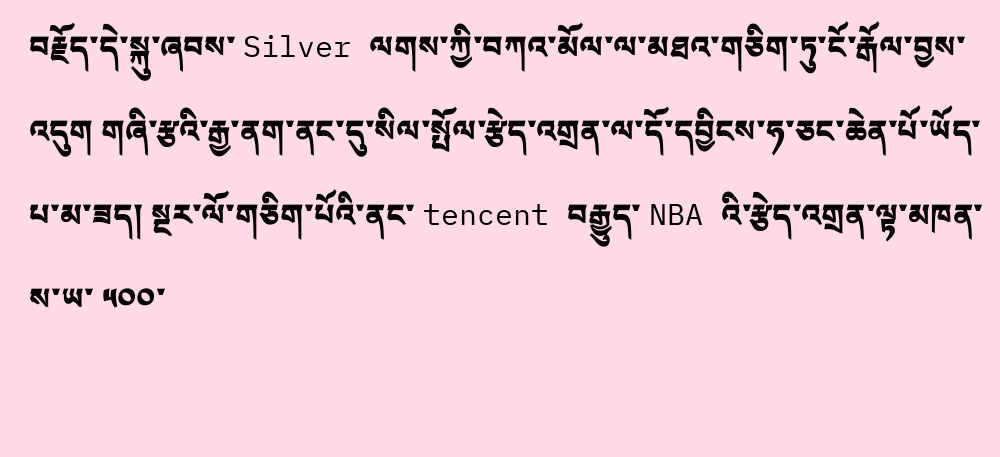བརྗོད་དེ་སྐུ་ཞབས་ Silver ལགས་ཀྱི་བཀའ་མོལ་ལ་མཐའ་གཅིག་ཏུ་ངོ་རྒོལ་བྱས་འདུག གཞི་རྩའི་རྒྱ་ནག་ནང་དུ་སིལ་སྤོལ་རྩེད་འགྲན་ལ་དོ་དབྱིངས་ཧ་ཅང་ཆེན་པོ་ཡོད་པ་མ་ཟད། སྔར་ལོ་གཅིག་པོའི་ནང་ tencent བརྒྱུད་ NBA འི་རྩེད་འགྲན་ལྟ་མཁན་ས་ཡ་ ༥༠༠་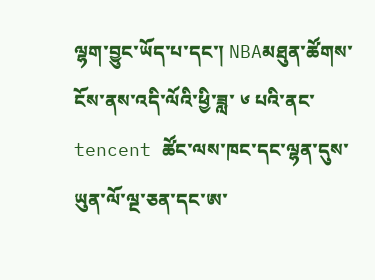ལྷག་བྱུང་ཡོད་པ་དང་། NBAམཐུན་ཚོགས་ངོས་ནས་འདི་ལོའི་ཕྱི་ཟླ་ ༦ པའི་ནང་ tencent ཚོང་ལས་ཁང་དང་ལྷན་དུས་ཡུན་ལོ་ལྔ་ཅན་དང་ཨ་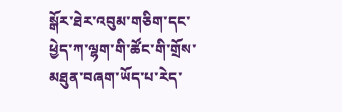སྒོར་ཐེར་འབུམ་གཅིག་དང་ཕྱེད་ཀ་ལྷག་གི་ཚོང་གི་གྲོས་མཐུན་བཞག་ཡོད་པ་རེད་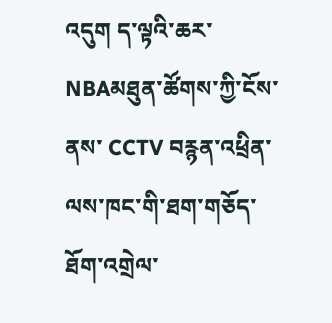འདུག ད་ལྟའི་ཆར་ NBAམཐུན་ཚོགས་ཀྱི་ངོས་ ནས་ CCTV བརྙན་འཕྲིན་ལས་ཁང་གི་ཐག་གཅོད་ཐོག་འགྲེལ་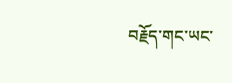བརྗོད་གང་ཡང་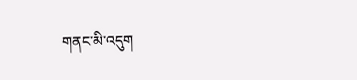གནང་མི་འདུག